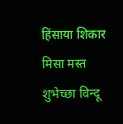हिंसाया शिकार मिसा मस्त
शुभेच्छा विन्दू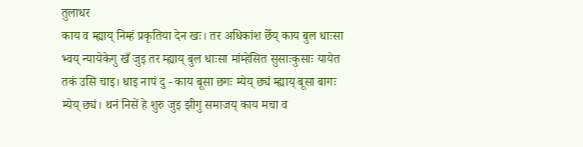तुलाधर
काय व म्ह्याय् निम्हं प्रकृतिया देन खः। तर अधिकांश छेँय् काय बुल धाःसा भ्वय् न्यायेकेगु खँ जुइ तर म्ह्याय् बुल धाःसा मांम्हेसित सुसाःकुसाः यायेत तकं उसि चाइ। धाइ नापं दु - काय बूसा छगः म्येय् छ्यं म्ह्याय् बूसा बागः म्येय् छ्यं। थनं निसें हे शुरु जुइ झीगु समाजय् काय मचा व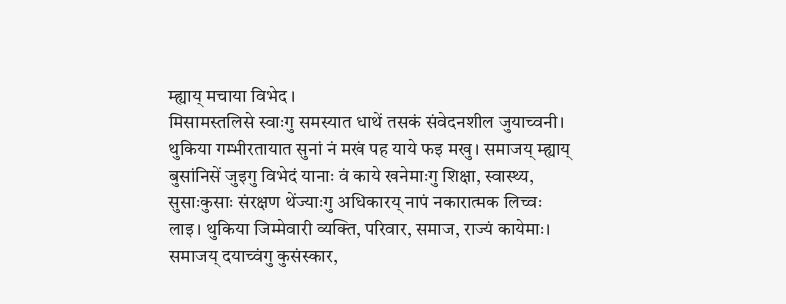म्ह्याय् मचाया विभेद ।
मिसामस्तलिसे स्वाःगु समस्यात धाथें तसकं संवेदनशील जुयाच्वनी। थुकिया गम्भीरतायात सुनां नं मखं पह याये फइ मखु। समाजय् म्ह्याय् बुसांनिसें जुइगु विभेदं यानाः वं काये खनेमाःगु शिक्षा, स्वास्थ्य, सुसाःकुसाः संरक्षण थेंज्याःगु अधिकारय् नापं नकारात्मक लिच्वः लाइ। थुकिया जिम्मेवारी व्यक्ति, परिवार, समाज, राज्यं कायेमाः। समाजय् दयाच्वंगु कुसंस्कार,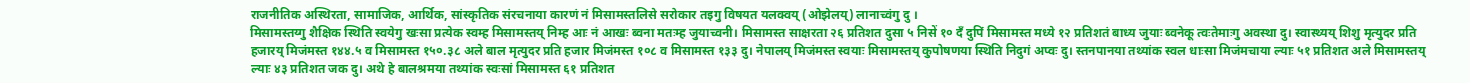राजनीतिक अस्थिरता, सामाजिक, आर्थिक, सांस्कृतिक संरचनाया कारणं नं मिसामस्तलिसे सरोकार तइगु विषयत यलक्वय् (ओझेलय्) लानाच्वंगु दु ।
मिसामस्तय्गु शैक्षिक स्थिति स्वयेगु खःसा प्रत्येक स्वम्ह मिसामस्तय् निम्ह आः नं आखः ब्वना मतःम्ह जुयाच्वनी। मिसामस्त साक्षरता २६ प्रतिशत दुसा ५ निसें १० दँ दुपिं मिसामस्त मध्ये १२ प्रतिशतं बाध्य जुयाः ब्वनेकू त्वःतेमाःगु अवस्था दु। स्वास्थ्यय् शिशु मृत्युदर प्रति हजारय् मिजंमस्त १४४.५ व मिसामस्त १५०.३८ अले बाल मृत्युदर प्रति हजार मिजंमस्त १०८ व मिसामस्त १३३ दु। नेपालय् मिजंमस्त स्वयाः मिसामस्तय् कुपोषणया स्थिति निदुगं अप्वः दु। स्तनपानया तथ्यांक स्वल धाःसा मिजंमचाया ल्याः ५१ प्रतिशत अले मिसामस्तय् ल्याः ४३ प्रतिशत जक दु। अथे हे बालश्रमया तथ्यांक स्वःसां मिसामस्त ६१ प्रतिशत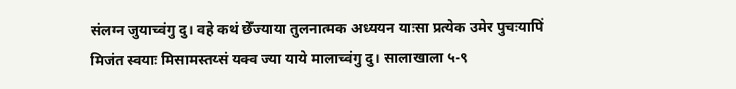संलग्न जुयाच्वंगु दु। वहे कथं छेँज्याया तुलनात्मक अध्ययन याःसा प्रत्येक उमेर पुचःयापिं मिजंत स्वयाः मिसामस्तय्सं यक्व ज्या याये मालाच्वंगु दु। सालाखाला ५-९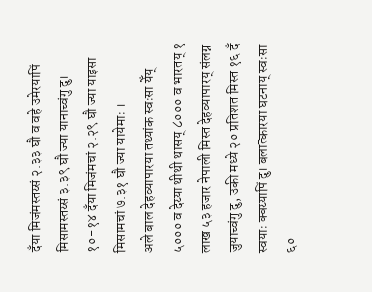दँया मिजंमस्तय्सं २.३३ घौ व वहे उमेरयापिं मिसामस्तय्सं ३.३९ घौ ज्या यानाच्वंगु दु। १०-१४ दँया मिजंमचां २.२९ घौ ज्या याइसा मिसामचां ७.३१ घौ ज्या यायेमाः ।
अले बाल देहव्यापारया तथ्यांक स्वःसा येँय् ५००० व देय्या थीथी थासय् ८००० व भारतय् १ लाख ५३ हजार नेपाली मिस्त देहव्यापारय् संलग्न जुयाच्वंगु दु, उकी मध्ये २० प्रतिशत मिस्त १६ दँ स्वयाः क्वय्यापिं दु। बलात्कारया घटनाय् स्वःसा ६०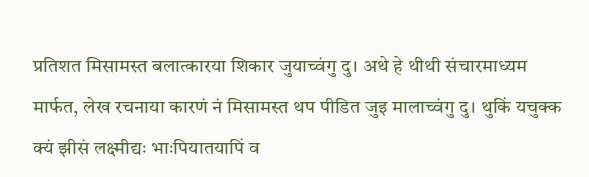प्रतिशत मिसामस्त बलात्कारया शिकार जुयाच्वंगु दु। अथे हे थीथी संचारमाध्यम मार्फत, लेख रचनाया कारणं नं मिसामस्त थप पीडित जुइ मालाच्वंगु दु। थुकिं यचुक्क क्यं झीसं लक्ष्मीद्यः भाःपियातयापिं व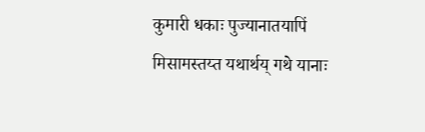कुमारी धकाः पुज्यानातयापिं मिसामस्तय्त यथार्थय् गथे यानाः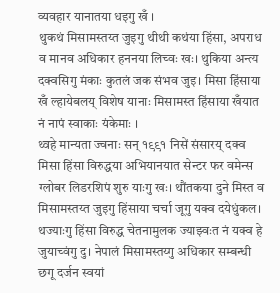व्यवहार यानातया धइगु खँ ।
थुकथं मिसामस्तय्त जुइगु थीथी कथंया हिंसा, अपराध व मानव अधिकार हननया लिच्वः खः। थुकिया अन्त्य दक्वसिगु मंकाः कुतलं जक संभव जुइ। मिसा हिंसाया खँ ल्हायेबलय् विशेष यानाः मिसामस्त हिंसाया खँयात नं नापं स्वाकाः यंकेमाः ।
थ्वहे मान्यता ज्वनाः सन् १९९१ निसें संसारय् दक्व मिसा हिंसा विरुद्धया अभियानयात सेन्टर फर वमेन्स ग्लोबर लिडरशिपं शुरु याःगु खः। थौंतकया दुने मिस्त व मिसामस्तय्त जुइगु हिंसाया चर्चा जूगु यक्व दयेधुंकल। थज्याःगु हिंसा विरुद्ध चेतनामुलक ज्याझ्वःत नं यक्व हे जुयाच्वंगु दु। नेपालं मिसामस्तय्गु अधिकार सम्बन्धी छगू दर्जन स्वयां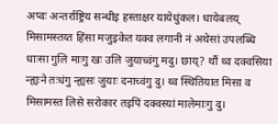अप्वः अन्तर्राष्ट्रिय सन्धीइ हस्ताक्षर यायेधुंकल। धायेबलय् मिसामस्तय्त हिंसा मजुइकेत यक्व लगानी नं अथेसां उपलब्धि धाःसा गुलि माःगु खः उलि जुयाच्वंगु मदु। छाय्? थौं थ्व दक्वसिया न्ह्यःने तःधंगु न्ह्यसः जुयाः दनाच्वंगु दु। थ्व स्थितियात मिसा व मिसामस्त लिसे सरोकार तइपिं दक्वस्यां मालेमाःगु दु।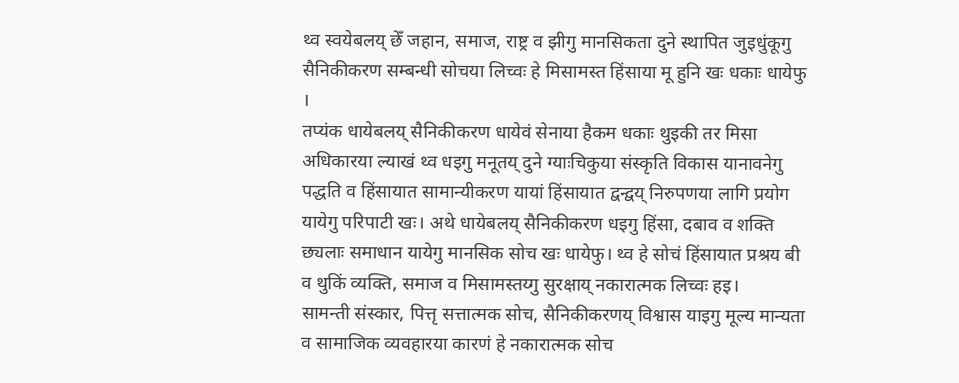थ्व स्वयेबलय् छेँ जहान, समाज, राष्ट्र व झीगु मानसिकता दुने स्थापित जुइधुंकूगु सैनिकीकरण सम्बन्धी सोचया लिच्वः हे मिसामस्त हिंसाया मू हुनि खः धकाः धायेफु ।
तप्यंक धायेबलय् सैनिकीकरण धायेवं सेनाया हैकम धकाः थुइकी तर मिसा अधिकारया ल्याखं थ्व धइगु मनूतय् दुने ग्याःचिकुया संस्कृति विकास यानावनेगु पद्धति व हिंसायात सामान्यीकरण यायां हिंसायात द्वन्द्वय् निरुपणया लागि प्रयोग यायेगु परिपाटी खः। अथे धायेबलय् सैनिकीकरण धइगु हिंसा, दबाव व शक्ति छ्यलाः समाधान यायेगु मानसिक सोच खः धायेफु। थ्व हे सोचं हिंसायात प्रश्रय बी व थुकिं व्यक्ति, समाज व मिसामस्तय्गु सुरक्षाय् नकारात्मक लिच्वः हइ।
सामन्ती संस्कार, पित्तृ सत्तात्मक सोच, सैनिकीकरणय् विश्वास याइगु मूल्य मान्यता व सामाजिक व्यवहारया कारणं हे नकारात्मक सोच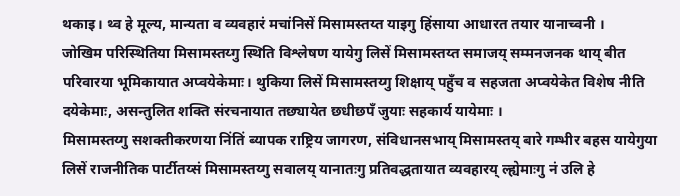थकाइ। थ्व हे मूल्य, मान्यता व व्यवहारं मचांनिसें मिसामस्तय्त याइगु हिंसाया आधारत तयार यानाच्वनी ।
जोखिम परिस्थितिया मिसामस्तय्गु स्थिति विश्लेषण यायेगु लिसें मिसामस्तय्त समाजय् सम्मनजनक थाय् बीत परिवारया भूमिकायात अप्वयेकेमाः। थुकिया लिसें मिसामस्तय्गु शिक्षाय् पहुँच व सहजता अप्वयेकेत विशेष नीति दयेकेमाः, असन्तुलित शक्ति संरचनायात तछ्यायेत छधीछपँ जुयाः सहकार्य यायेमाः ।
मिसामस्तय्गु सशक्तीकरणया निंतिं ब्यापक राष्ट्रिय जागरण, संविधानसभाय् मिसामस्तय् बारे गम्भीर बहस यायेगुया लिसें राजनीतिक पार्टीतय्सं मिसामस्तय्गु सवालय् यानातःगु प्रतिवद्धतायात व्यवहारय् ल्ह्येमाःगु नं उलि हे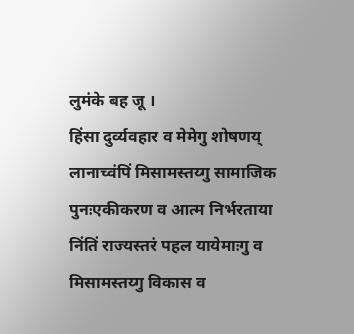लुमंके बह जू ।
हिंसा दुर्व्यवहार व मेमेगु शोषणय् लानाच्वंपिं मिसामस्तय्गु सामाजिक पुनःएकीकरण व आत्म निर्भरताया निंतिं राज्यस्तरं पहल यायेमाःगु व मिसामस्तय्गु विकास व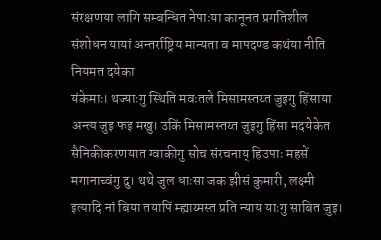संरक्षणया लागि सम्बन्धित नेपाःया कानूनत प्रगतिशील संशोधन यायां अन्तर्राष्ट्रिय मान्यता व मापदण्ड कथंया नीति नियमत दयेका
यंकेमाः। थज्याःगु स्थिति मवःतले मिसामस्तय्त जुइगु हिंसाया अन्त्य जुइ फइ मखु। उकिं मिसामस्तय्त जुइगु हिंसा मदयेकेत सैनिकीकरणयात ग्वाकीगु सोच संरचनाय् हिउपाः महसें मगानाच्वंगु दु। थथे जुल धाःसा जक झीसं कुमारी, लक्ष्मी इत्यादि नां बिया तयापिं म्ह्याय्मस्त प्रति न्याय याःगु साबित जुइ।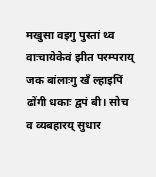मखुसा वइगु पुस्तां थ्व वाःचायेकेवं झीत परम्पराय् जक बांलाःगु खँ ल्हाइपिं ढोंगी धकाः द्वपं बी। सोच व व्यबहारय् सुधार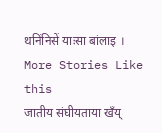थनिंनिसें याःसा बांलाइ ।
More Stories Like this
जातीय संघीयताया खँय्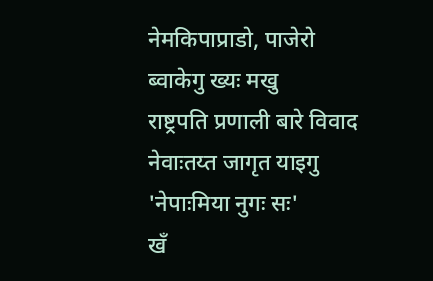नेमकिपाप्राडो, पाजेरो ब्वाकेगु ख्यः मखु
राष्ट्रपति प्रणाली बारे विवाद
नेवाःतय्त जागृत याइगु 'नेपाःमिया नुगः सः'
खँ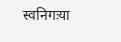स्वनिगःया